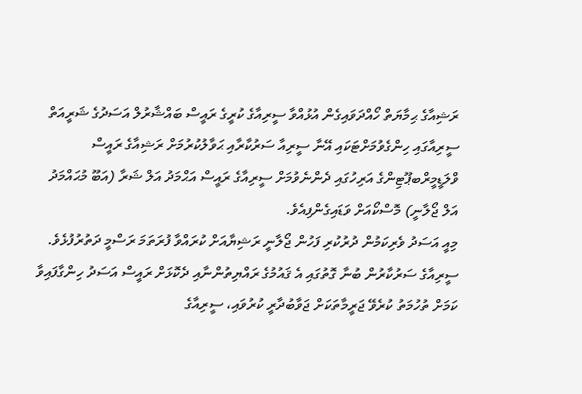ރަޝިއާގެ ޙިމާޔަތް ހޯއްދަވައިގެން އުޅުއްވާ ސީރިއާގެ ކުރީގެ ރައީސް ބައްޝާރުލް އަސަދުގެ ޝަރީއަތް ސީރިއާގައި ހިންގެވުމަށްޓަކައި އޭނާ ސީރިއާ ސަރުކާރާއި ޙަވާލުކުރުމަށް ރަޝިއާގެ ރައީސް ވްލަޑީމީރްބޕޫޓިންގެ އަރިހުގައި ދެންނެވުމަށް ސީރިއާގެ ރައީސް އަޙްމަދު އަލް ޝަރާ (އަބޫ މުޙައްމަދު އަލް ޖޯލާނީ) މޮސްކޯއަށް ވަޑައިގެންފިއެވެ.
މިއީ އަސަދު ވެރިކަމުން ދުރުކުރި ފަހުން ޖޯލާނީ ރަޝިޔާއަށް ކުރައްވާ ފުރަތަމަ ރަސްމީ ދަތުރުފުޅެވެ.
ސީރިއާގެ ސަރުކާރުން ބުނާ ގޮތުގައި އެ ޤައުމުގެ ރައްޔިތުންނާއި ދެކޮޅަށް ރައީސް އަސަދު ހިންގާފައިވާ ކަމަށް ތުހުމަތު ކުރެވޭ ޖަރީމާތަކަށް ޖަވާބުދާރީ ކުރުވައި، ސީރިއާގެ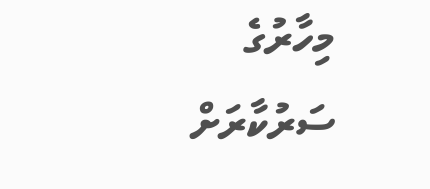މިހާރުގެ ސަރުކާރަށް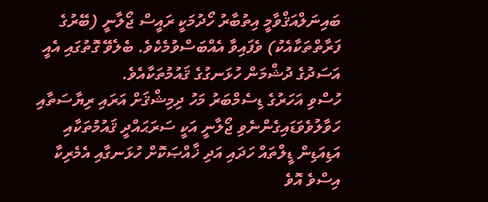ބައިނަލްއަޤްވާމީ އިތުބާރު ހޯދުމަކީ ރައީސް ޖޯލާނީ (ބޭރުގެ ފަރާތްތަކާއެކު) ވެފައިވާ އެއްބަސްވުމެކެވެ. ބެލެވޭ ގޮތުގައި އެއީ އަސަދުގެ ދުޝްމަން ހުޅަނގުގެ ޤައުމުތަކާއެވެ.
ހުސްވި އަހަރުގެ ޑިސެމްބަރު މަހު ދިމިޝްޤަށް އަރައި ރިޔާސަތާއި ހަވާލުވެވަޑައިގެންނެވި ޖޯލާނީ އަކީ ސަރަޙައްދީ ޤައުމުތަކާއި އަޑިއަޑިން ޑީލްތައް ހަދައި އަދި ޚާއްޞަކޮށް ހުޅަނގާއި އެމެރިކާ އިސްވެ އޮވެ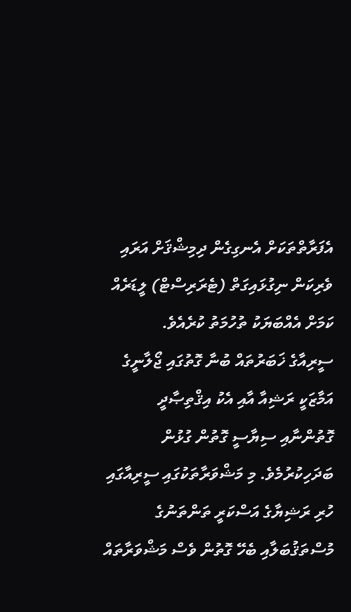އެފަރާތްތަކަށް އެނގިގެން ދިމިޝްޤަށް އަރައި ވެރިކަން ނިގުޅައިގަތް (ޓެރަރިސްޓް) ލީޑަރެއް ކަމަށް އެއްބަޔަކު ތުހުމަތު ކުރެއެވެ.
ސީރިއާގެ ޚަބަރުތައް ބުނާ ގޮތުގައި ޖޯލާނީގެ އަމާޒަކީ ރަޝިއާ އާއި އެކު އިޤްތިޞާދީ ގޮތުންނާއި ސިޔާސީ ގޮތުން ގުޅުން ބަދަހިކުރުމެވެ. މި މަޝްވަރާތަކުގައި ސީރިއާގައި ހުރި ރަޝިޔާގެ އަސްކަރީ ތަންތަނުގެ މުސްތަޤުބަލާއި ބެހޭ ގޮތުން ވެސް މަޝްވަރާތައް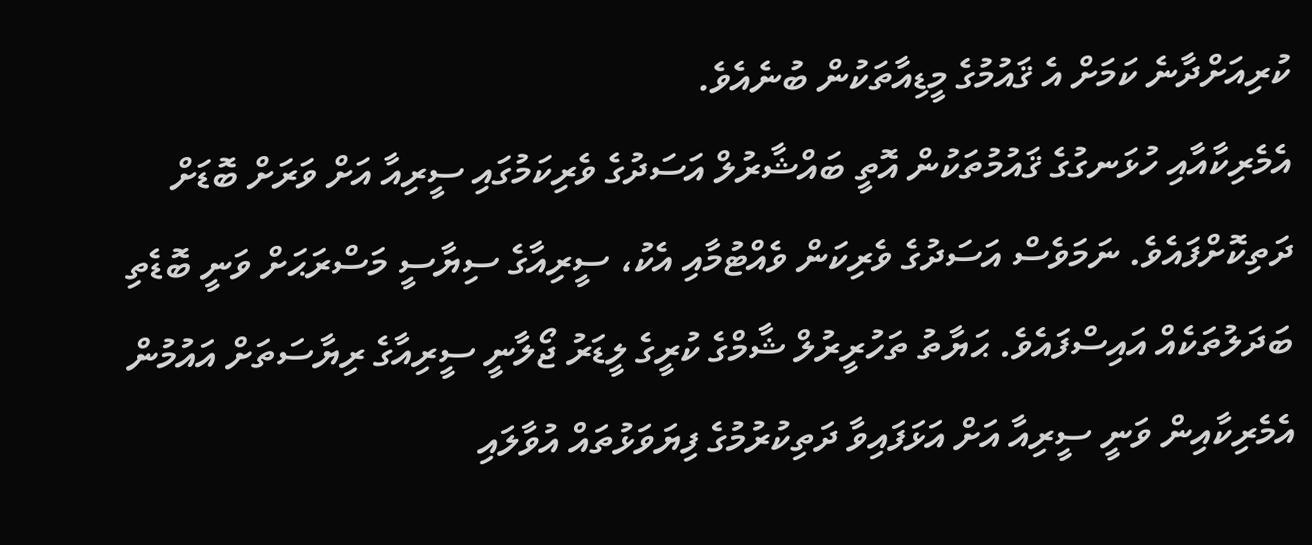ކުރިއަށްދާނެ ކަމަށް އެ ޤައުމުގެ މީޑިއާތަކުން ބުނެއެވެ.
އެމެރިކާއާއި ހުޅަނގުގެ ޤައުމުތަކުން އޮތީ ބައްޝާރުލް އަސަދުގެ ވެރިކަމުގައި ސީރިއާ އަށް ވަރަށް ބޮޑަށް ދަތިކޮށްފައެވެ. ނަމަވެސް އަސަދުގެ ވެރިކަން ވެއްޓުމާއި އެކު، ސީރިއާގެ ސިޔާސީ މަސްރަޙަށް ވަނީ ބޮޑެތި ބަދަލުތަކެއް އައިސްފައެވެ. ޙަޔާތު ތަހުރީރުލް ޝާމްގެ ކުރީގެ ލީޑަރު ޖޯލާނީ ސީރިއާގެ ރިޔާސަތަށް އައުމުން އެމެރިކާއިން ވަނީ ސީރިއާ އަށް އަޅަފައިވާ ދަތިކުރުމުގެ ފިޔަވަޅުތައް އުވާލައި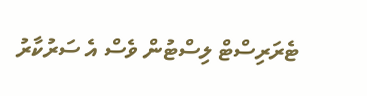ޓެރަރިސްޓް ލިސްޓުން ވެސް އެ ސަރުކާރު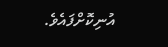އުނިކޮށްފައެވެ.